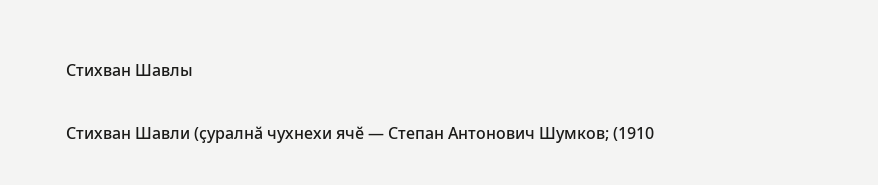Стихван Шавлы

Стихван Шавли (ҫуралнӑ чухнехи ячӗ — Степан Антонович Шумков; (1910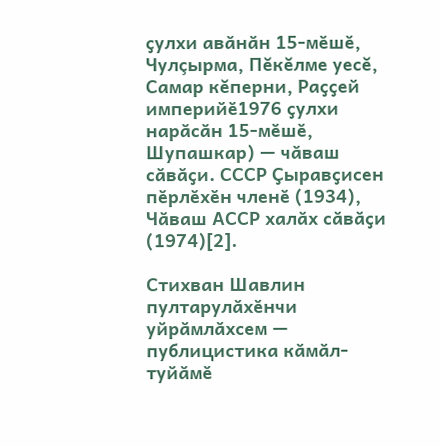ҫулхи авӑнӑн 15-мӗшӗ, Чулçырма, Пĕкĕлме уесĕ, Самар кĕперни, Раҫҫей империйӗ1976 ҫулхи нарӑсӑн 15-мӗшӗ, Шупашкар) — чӑваш сӑвӑҫи. СССР Ҫыравҫисен пӗрлӗхӗн членӗ (1934), Чӑваш АССР халӑх сӑвӑҫи (1974)[2].

Стихван Шавлин пултарулӑхӗнчи уйрӑмлӑхсем — публицистика кӑмӑл-туйӑмӗ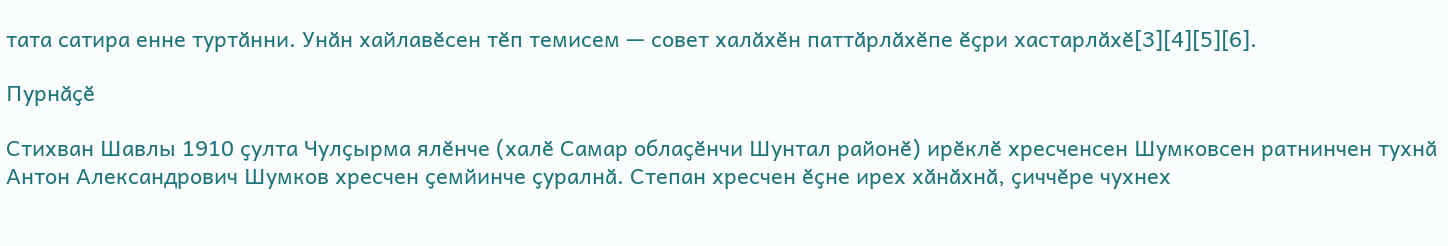тата сатира енне туртӑнни. Унӑн хайлавӗсен тӗп темисем — совет халӑхӗн паттӑрлӑхӗпе ӗҫри хастарлӑхӗ[3][4][5][6].

Пурнӑҫӗ

Стихван Шавлы 1910 ҫулта Чулҫырма ялӗнче (халӗ Самар облаҫӗнчи Шунтал районӗ) ирӗклӗ хресченсен Шумковсен ратнинчен тухнӑ Антон Александрович Шумков хресчен ҫемйинче ҫуралнӑ. Степан хресчен ӗҫне ирех хӑнӑхнӑ, ҫиччӗре чухнех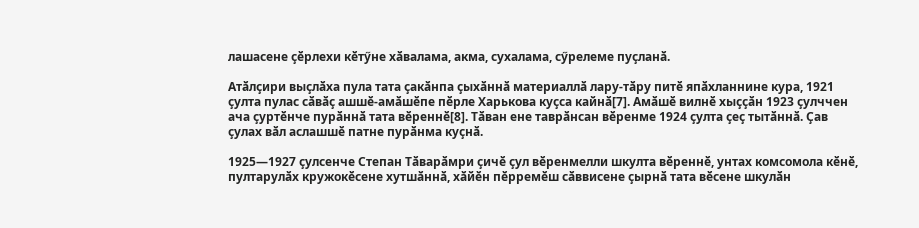лашасене ҫӗрлехи кӗтӳне хӑвалама, акма, сухалама, сӳрелеме пуҫланӑ.

Атӑлҫири выҫлӑха пула тата ҫакӑнпа ҫыхӑннӑ материаллӑ лару-тӑру питӗ япӑхланнине кура, 1921 ҫулта пулас сӑвӑҫ ашшӗ-амӑшӗпе пӗрле Харькова куҫса кайнӑ[7]. Амӑшӗ вилнӗ хыҫҫӑн 1923 ҫулччен ача ҫуртӗнче пурӑннӑ тата вӗреннӗ[8]. Тӑван ене таврӑнсан вӗренме 1924 ҫулта ҫеҫ тытӑннӑ. Ҫав ҫулах вӑл аслашшӗ патне пурӑнма куҫнӑ.

1925—1927 ҫулсенче Степан Тӑварӑмри ҫичӗ ҫул вӗренмелли шкулта вӗреннӗ, унтах комсомола кӗнӗ, пултарулӑх кружокӗсене хутшӑннӑ, хӑйӗн пӗрремӗш сӑввисене ҫырнӑ тата вӗсене шкулӑн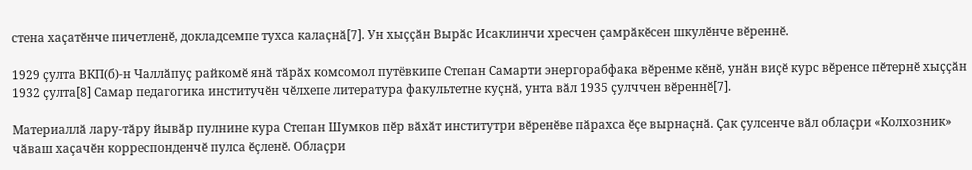стена хаҫатӗнче пичетленӗ, докладсемпе тухса калаҫнӑ[7]. Ун хыҫҫӑн Вырӑс Исаклинчи хресчен ҫамрӑкӗсен шкулӗнче вӗреннӗ.

1929 ҫулта ВКП(б)-н Чаллӑпуҫ райкомӗ янӑ тӑрӑх комсомол путёвкипе Степан Самарти энергорабфака вӗренме кӗнӗ, унӑн виҫӗ курс вӗренсе пӗтернӗ хыҫҫӑн 1932 ҫулта[8] Самар педагогика институчӗн чӗлхепе литература факультетне куҫнӑ, унта вӑл 1935 ҫулччен вӗреннӗ[7].

Материаллӑ лару-тӑру йывӑр пулнине кура Степан Шумков пӗр вӑхӑт институтри вӗренӗве пӑрахса ӗҫе вырнаҫнӑ. Ҫак ҫулсенче вӑл облаҫри «Колхозник» чӑваш хаҫачӗн корреспонденчӗ пулса ӗҫленӗ. Облаҫри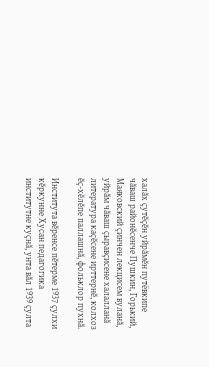халӑх ҫутӗҫӗн уйрӑмӗн путёвкипе чӑваш районӗсенче Пушкин, Горький, Маяковский ҫинчен лекцисем вуланӑ, уйрӑм чӑваш ҫыравҫисене халалланӑ литература каҫӗсене ирттернӗ, колхоз ӗҫ-хӗлӗпе паллашнӑ, фольклор пухнӑ.

Института вӗренсе пӗтерме 1937 ҫулхи кӗркунне Хусан педагогика институтне куҫнӑ, унта вӑл 1939 ҫулта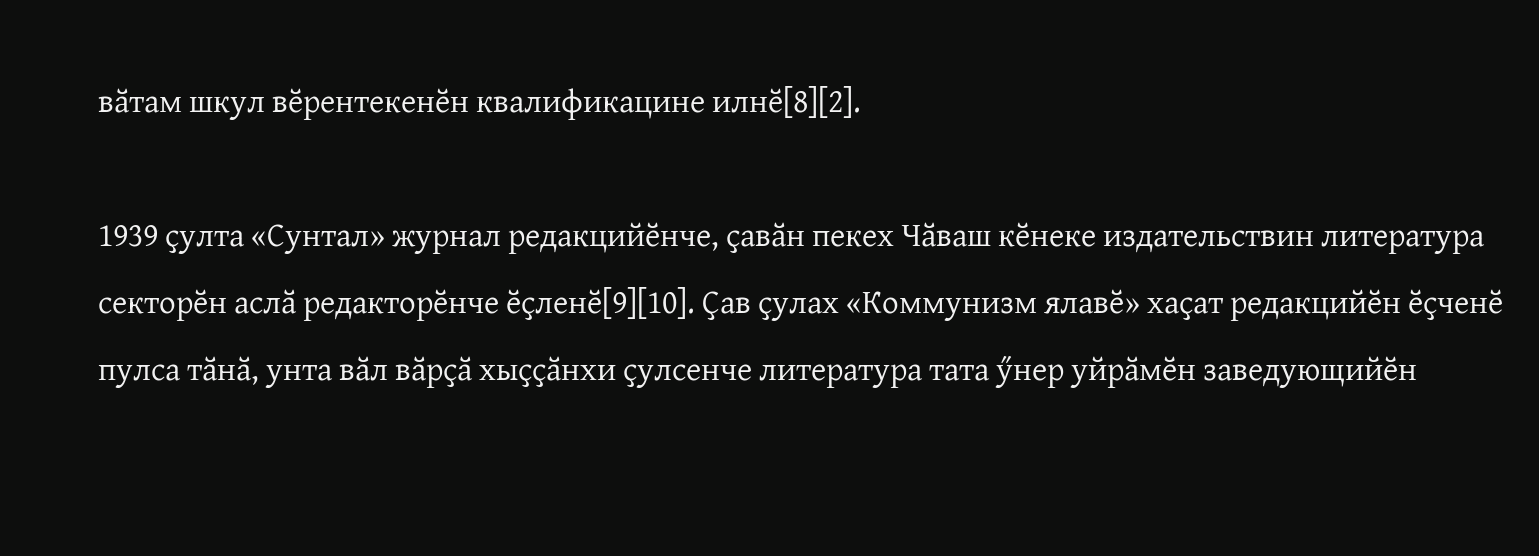вӑтам шкул вӗрентекенӗн квалификацине илнӗ[8][2].

1939 ҫулта «Сунтал» журнал редакцийӗнче, ҫавӑн пекех Чӑваш кӗнеке издательствин литература секторӗн аслӑ редакторӗнче ӗҫленӗ[9][10]. Ҫав ҫулах «Коммунизм ялавӗ» хаҫат редакцийӗн ӗҫченӗ пулса тӑнӑ, унта вӑл вӑрҫӑ хыҫҫӑнхи ҫулсенче литература тата ӳнер уйрӑмӗн заведующийӗн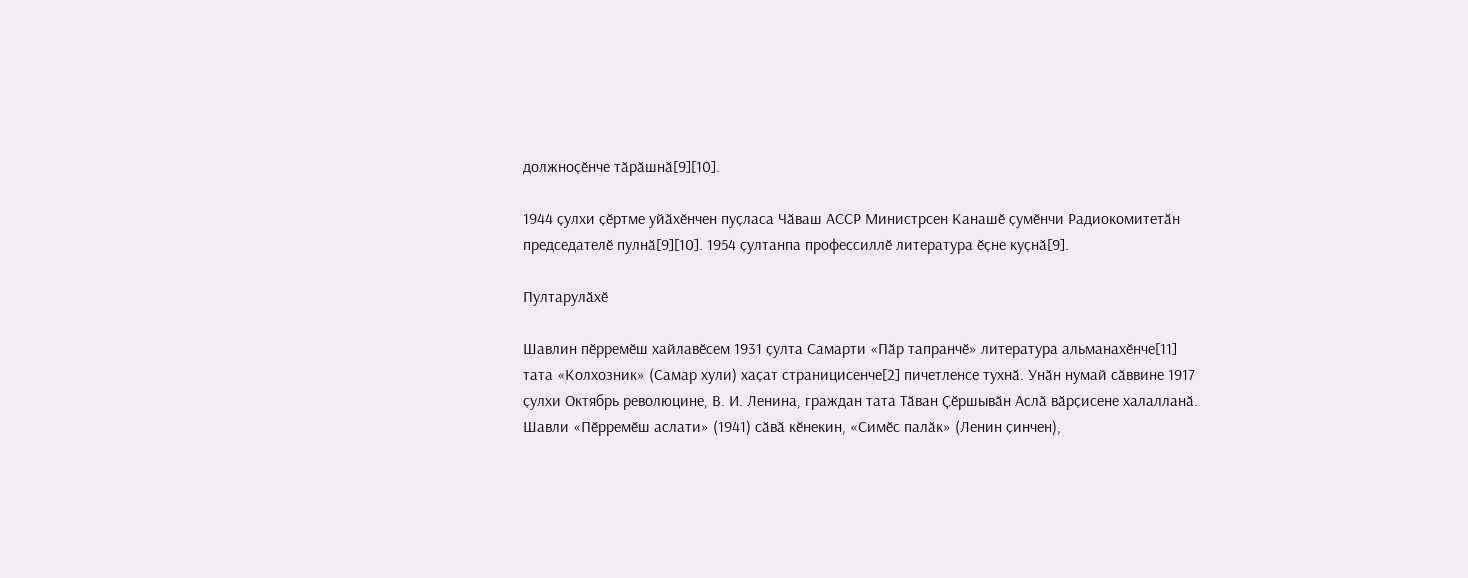должноҫӗнче тӑрӑшнӑ[9][10].

1944 ҫулхи ҫӗртме уйӑхӗнчен пуҫласа Чӑваш АССР Министрсен Канашӗ ҫумӗнчи Радиокомитетӑн председателӗ пулнӑ[9][10]. 1954 ҫултанпа профессиллӗ литература ӗҫне куҫнӑ[9].

Пултарулӑхӗ

Шавлин пӗрремӗш хайлавӗсем 1931 ҫулта Самарти «Пӑр тапранчӗ» литература альманахӗнче[11] тата «Колхозник» (Самар хули) хаҫат страницисенче[2] пичетленсе тухнӑ. Унӑн нумай сӑввине 1917 ҫулхи Октябрь революцине, В. И. Ленина, граждан тата Тӑван Ҫӗршывӑн Аслӑ вӑрҫисене халалланӑ. Шавли «Пӗрремӗш аслати» (1941) сӑвӑ кӗнекин, «Симӗс палӑк» (Ленин ҫинчен),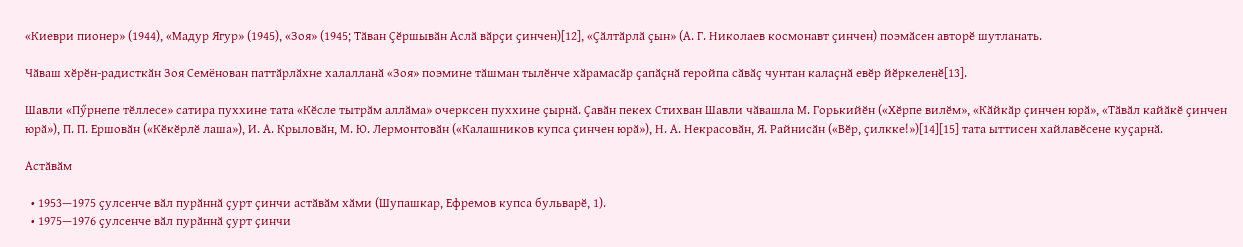«Киеври пионер» (1944), «Мадур Ягур» (1945), «Зоя» (1945; Тӑван Ҫӗршывӑн Аслӑ вӑрҫи ҫинчен)[12], «Ҫӑлтӑрлӑ ҫын» (А. Г. Николаев космонавт ҫинчен) поэмӑсен авторӗ шутланать.

Чӑваш хӗрӗн-радисткӑн Зоя Семёнован паттӑрлӑхне халалланӑ «Зоя» поэмине тӑшман тылӗнче хӑрамасӑр ҫапӑҫнӑ геройпа сӑвӑҫ чунтан калаҫнӑ евӗр йӗркеленӗ[13].

Шавли «Пӳрнепе тӗллесе» сатира пуххине тата «Кӗсле тытрӑм аллӑма» очерксен пуххине ҫырнӑ. Ҫавӑн пекех Стихван Шавли чӑвашла М. Горькийӗн («Хӗрпе вилӗм», «Кӑйкӑр ҫинчен юрӑ», «Тӑвӑл кайӑкӗ ҫинчен юрӑ»), П. П. Ершовӑн («Кӗкӗрлӗ лаша»), И. А. Крыловӑн, М. Ю. Лермонтовӑн («Калашников купса ҫинчен юрӑ»), Н. А. Некрасовӑн, Я. Райнисӑн («Вӗр, ҫилкке!»)[14][15] тата ыттисен хайлавӗсене куҫарнӑ.

Астӑвӑм

  • 1953—1975 ҫулсенче вӑл пурӑннӑ ҫурт ҫинчи астӑвӑм хӑми (Шупашкар, Ефремов купса бульварӗ, 1).
  • 1975—1976 ҫулсенче вӑл пурӑннӑ ҫурт ҫинчи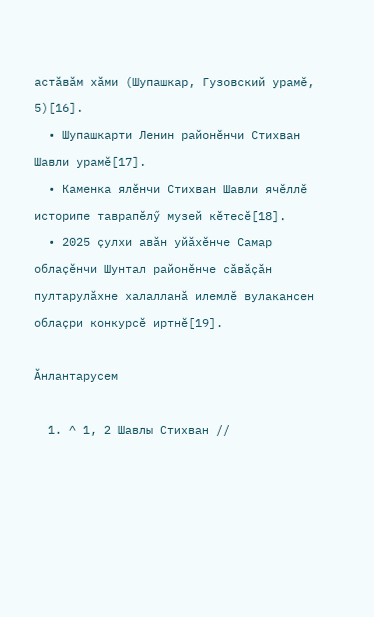астӑвӑм хӑми (Шупашкар, Гузовский урамӗ, 5)[16].
  • Шупашкарти Ленин районӗнчи Стихван Шавли урамӗ[17].
  • Каменка ялӗнчи Стихван Шавли ячӗллӗ историпе таврапӗлӳ музей кӗтесӗ[18].
  • 2025 ҫулхи авӑн уйӑхӗнче Самар облаҫӗнчи Шунтал районӗнче сӑвӑҫӑн пултарулӑхне халалланӑ илемлӗ вулакансен облаҫри конкурсӗ иртнӗ[19].

Ӑнлантарусем

  1. ^ 1, 2 Шавлы Стихван //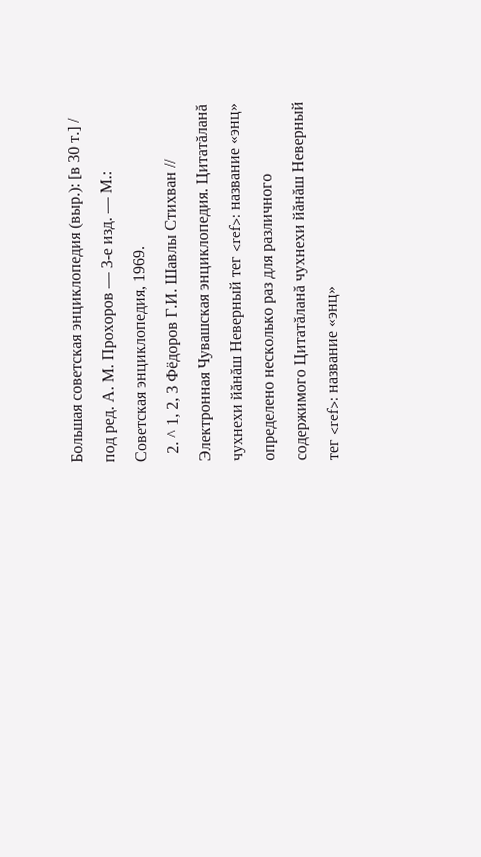Большая советская энциклопедия (выр.): [в 30 т.] / под ред. А. М. Прохоров — 3-е изд. — М.: Советская энциклопедия, 1969.
  2. ^ 1, 2, 3 Фёдоров Г.И. Шавлы Стихван // Электронная Чувашская энциклопедия. Цитатăланă чухнехи йăнăш Неверный тег <ref>: название «энц» определено несколько раз для различного содержимого Цитатăланă чухнехи йăнăш Неверный тег <ref>: название «энц»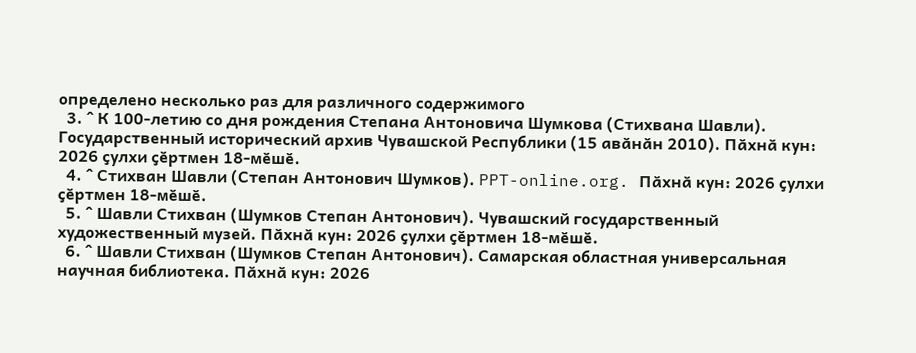определено несколько раз для различного содержимого
  3. ^ К 100-летию со дня рождения Степана Антоновича Шумкова (Стихвана Шавли). Государственный исторический архив Чувашской Республики (15 авӑнӑн 2010). Пӑхнӑ кун: 2026 ҫулхи ҫӗртмен 18-мӗшӗ.
  4. ^ Стихван Шавли (Степан Антонович Шумков). PPT-online.org. Пӑхнӑ кун: 2026 ҫулхи ҫӗртмен 18-мӗшӗ.
  5. ^ Шавли Стихван (Шумков Степан Антонович). Чувашский государственный художественный музей. Пӑхнӑ кун: 2026 ҫулхи ҫӗртмен 18-мӗшӗ.
  6. ^ Шавли Стихван (Шумков Степан Антонович). Самарская областная универсальная научная библиотека. Пӑхнӑ кун: 2026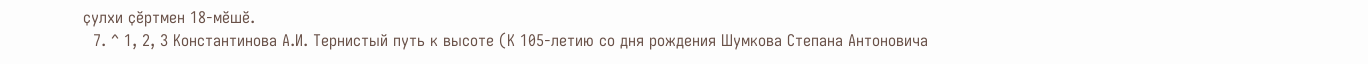ҫулхи ҫӗртмен 18-мӗшӗ.
  7. ^ 1, 2, 3 Константинова А.И. Тернистый путь к высоте (К 105-летию со дня рождения Шумкова Степана Антоновича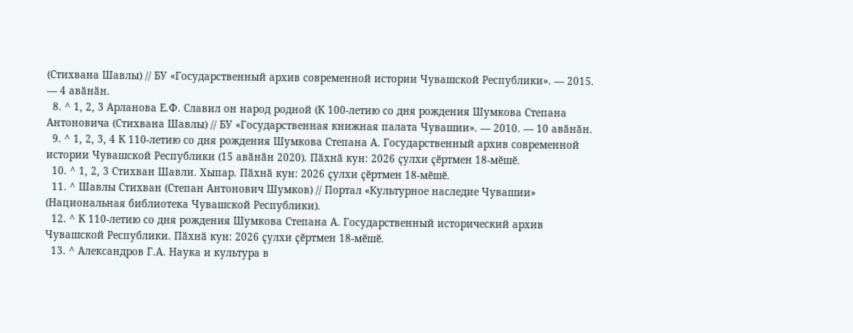(Стихвана Шавлы) // БУ «Государственный архив современной истории Чувашской Республики». — 2015. — 4 авӑнӑн.
  8. ^ 1, 2, 3 Арланова Е.Ф. Славил он народ родной (К 100-летию со дня рождения Шумкова Степана Антоновича (Стихвана Шавлы) // БУ «Государственная книжная палата Чувашии». — 2010. — 10 авӑнӑн.
  9. ^ 1, 2, 3, 4 К 110-летию со дня рождения Шумкова Степана А. Государственный архив современной истории Чувашской Республики (15 авӑнӑн 2020). Пӑхнӑ кун: 2026 ҫулхи ҫӗртмен 18-мӗшӗ.
  10. ^ 1, 2, 3 Стихван Шавли. Хыпар. Пӑхнӑ кун: 2026 ҫулхи ҫӗртмен 18-мӗшӗ.
  11. ^ Шавлы Стихван (Степан Антонович Шумков) // Портал «Культурное наследие Чувашии» (Национальная библиотека Чувашской Республики).
  12. ^ К 110-летию со дня рождения Шумкова Степана А. Государственный исторический архив Чувашской Республики. Пӑхнӑ кун: 2026 ҫулхи ҫӗртмен 18-мӗшӗ.
  13. ^ Александров Г.А. Наука и культура в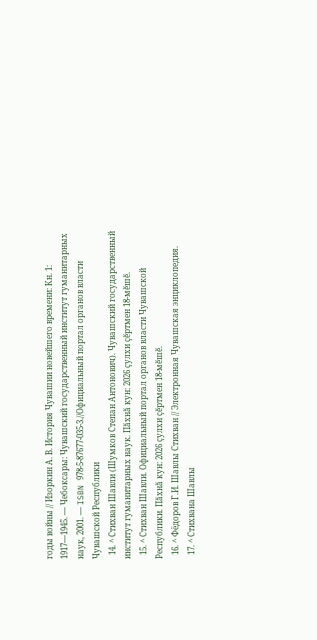годы войны // Изоркин А. В. История Чувашии новейшего времени: Кн. 1: 1917—1945. — Чебоксары: Чувашский государственный институт гуманитарных наук, 2001. — ISBN 978-5-87677-035-3.//Официальный портал органов власти Чувашской Республики
  14. ^ Стихван Шавли (Шумков Степан Антонович). Чувашский государственный институт гуманитарных наук. Пӑхнӑ кун: 2026 ҫулхи ҫӗртмен 18-мӗшӗ.
  15. ^ Стихван Шавли. Официальный портал органов власти Чувашской Республики. Пӑхнӑ кун: 2026 ҫулхи ҫӗртмен 18-мӗшӗ.
  16. ^ Фёдоров Г.И. Шавлы Стихван // Электронная Чувашская энциклопедия.
  17. ^ Стихвана Шавлы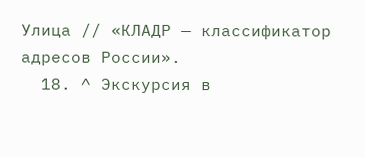Улица // «КЛАДР — классификатор адресов России».
  18. ^ Экскурсия в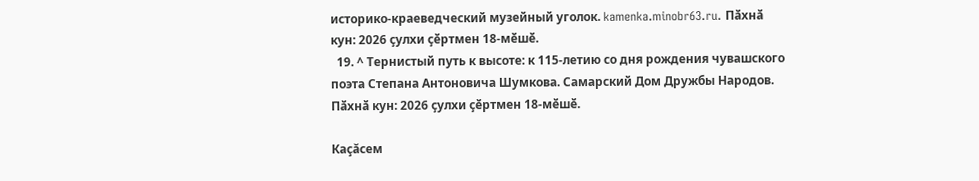историко-краеведческий музейный уголок. kamenka.minobr63.ru. Пӑхнӑ кун: 2026 ҫулхи ҫӗртмен 18-мӗшӗ.
  19. ^ Тернистый путь к высоте: к 115-летию со дня рождения чувашского поэта Степана Антоновича Шумкова. Самарский Дом Дружбы Народов. Пӑхнӑ кун: 2026 ҫулхи ҫӗртмен 18-мӗшӗ.

Каçăсем